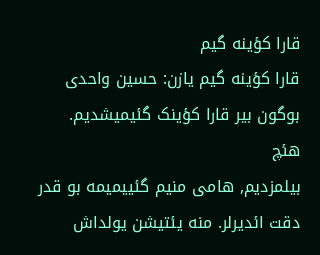قارا کؤینه گیم
قارا کؤینه گیم یازن: حسین واحدی بوگون بیر قارا کؤینک گئیمیشدیم. هئچ
بیلمزدیم, هامی منیم گئییمیمه بو قدر دقت ائدیرلر. منه یئتیشن یولداش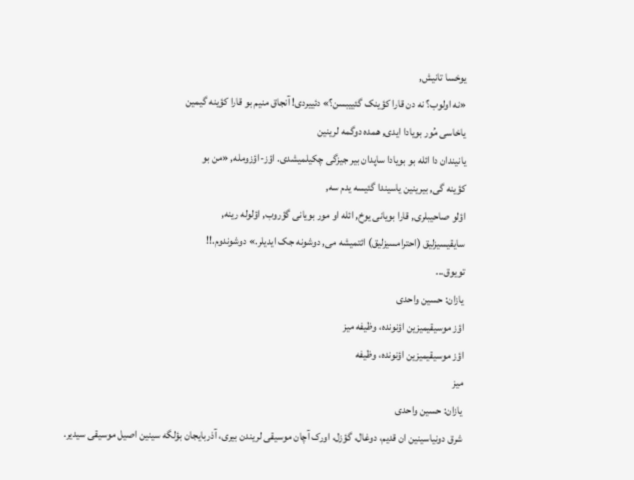یوخسا تانیش,
«نه اولوب؟ نه دن قارا کؤینک گئییبسن؟» دئییردی! آنجاق منیم بو قارا کؤینه گیمین
یاخاسی مُور بویادا ایدی, همده دوگمه لرینین
یانیندان دا ائله بو بویادا ساپدان بیر جیزگی چکیلمیشدی. اؤز-اؤزومله, «من بو
کؤینه گی, بیرینین یاسیندا گئیسه یدم سه,
اؤلو صاحیبلری, قارا بویانی یوخ, ائله او مور بویانی گؤروب, اؤلوله رینه,
سایقیسیزلیق (احترامسیزلیق) ائتمیشه می, دوشونه جک ایدیلر.» دوشوندوم.!!
تویوق...
یازان: حسین واحدی
اؤز موسیقیمیزین اؤنونده، وظیفه میز
اؤز موسیقیمیزین اؤنونده، وظیفه
میز
یازان: حسین واحدی
شرق دونیاسینین ان قدیم، دوغال، گؤزل، اورک آچان موسیقی لریندن بیرى، آذربایجان بؤلگه سینین اصیل موسیقی سیدیر.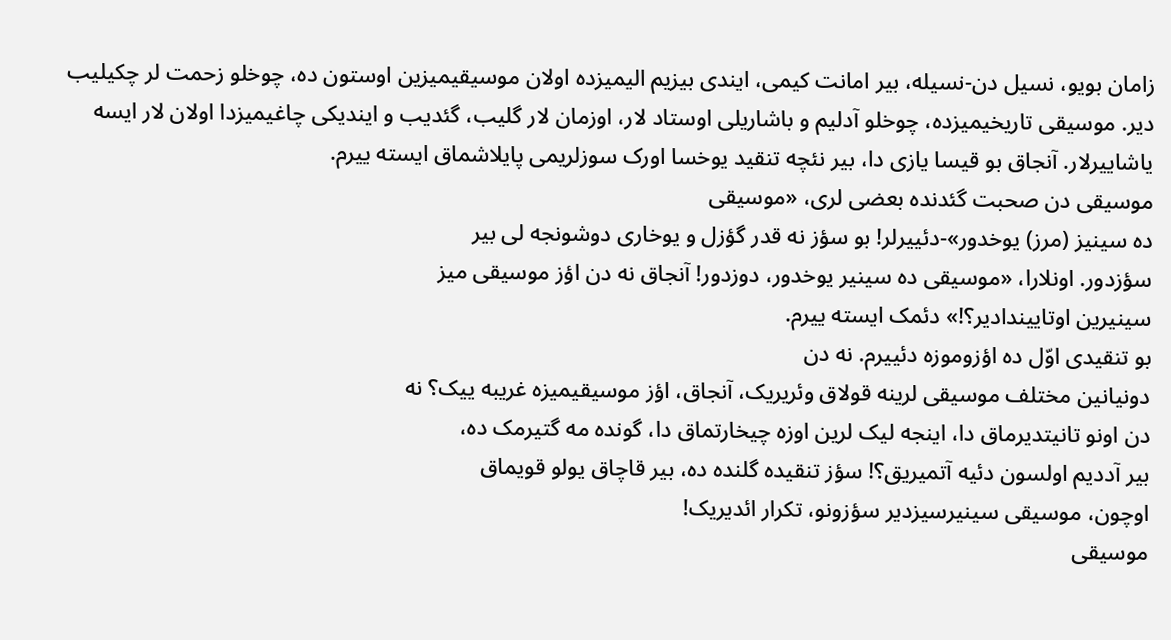زامان بویو، نسیل دن-نسیله، بیر امانت کیمی، ایندی بیزیم الیمیزده اولان موسیقیمیزین اوستون ده، چوخلو زحمت لر چکیلیب دیر. موسیقی تاریخیمیزده، چوخلو آدلیم و باشاریلی اوستاد لار، اوزمان لار گلیب، گئدیب و ایندیکی چاغیمیزدا اولان لار ایسه یاشاییرلار. آنجاق بو قیسا یازی دا، بیر نئچه تنقید یوخسا اورک سوزلریمی پایلاشماق ایسته ییرم.
موسیقی دن صحبت گئدنده بعضی لری، «موسیقی
ده سینیز (مرز) یوخدور»-دئییرلر! بو سؤز نه قدر گؤزل و یوخاری دوشونجه لی بیر
سؤزدور. اونلارا، «موسیقی ده سینیر یوخدور، دوزدور! آنجاق نه دن اؤز موسیقی میز
سینیرین اوتاییندادیر؟!» دئمک ایسته ییرم.
بو تنقیدی اوّل ده اؤزوموزه دئییرم. نه دن
دونیانین مختلف موسیقی لرینه قولاق وئریریک، آنجاق، اؤز موسیقیمیزه غریبه ییک؟ نه
دن اونو تانیتدیرماق دا، اینجه لیک لرین اوزه چیخارتماق دا، گونده مه گتیرمک ده،
بیر آددیم اولسون دئیه آتمیریق؟! سؤز تنقیده گلنده ده، بیر قاچاق یولو قویماق
اوچون، موسیقی سینیرسیزدیر سؤزونو، تکرار ائدیریک!
موسیقی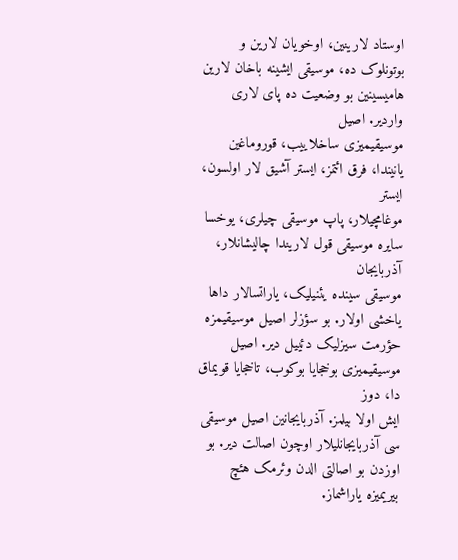اوستاد لارینین، اوخویان لارین و
بوتونلوک ده، موسیقی ایشینه باخان لارین هامیسینین بو وضعیت ده پای لاری واردیر. اصیل
موسیقیمیزی ساخلاییب، قوروماغین یانیندا، فرق ائتمز، ایستر آشیق لار اولسون، ایستر
موغامچیلار، پاپ موسیقی چیلری، یوخسا سایره موسیقی قول لاریندا چالیشانلار، آذربایجان
موسیقی سینده یئنیلیک، یاراتسالار داها یاخشی اولار. بو سؤزلر اصیل موسیقیمزه
حؤرمت سیزلیک دئییل دیر. اصیل موسیقیمیزى بوخجایا بوکوب، تاخجایا قویماق دا، دوز
ایش اولا بیلمز. آذربایجانین اصیل موسیقی سی آذربایجانلیلار اوچون اصالت دیر. بو
اوزدن بو اصالتی الدن وئرمک هئچ بیریمیزه یاراشماز.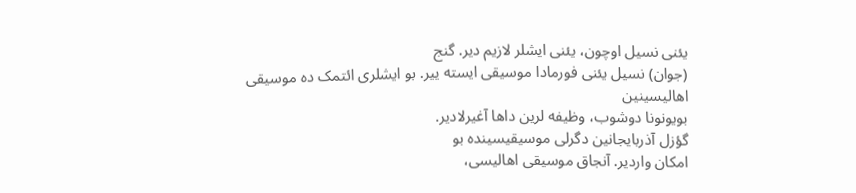یئنی نسیل اوچون، یئنی ایشلر لازیم دیر. گنج
(جوان) نسیل یئنی فورمادا موسیقی ایسته ییر. بو ایشلری ائتمک ده موسیقی اهالیسینین
بویونونا دوشوب، وظیفه لرین داها آغیرلادیر.
گؤزل آذربایجانین دگرلى موسیقیسینده بو
امکان واردیر. آنجاق موسیقی اهالیسی،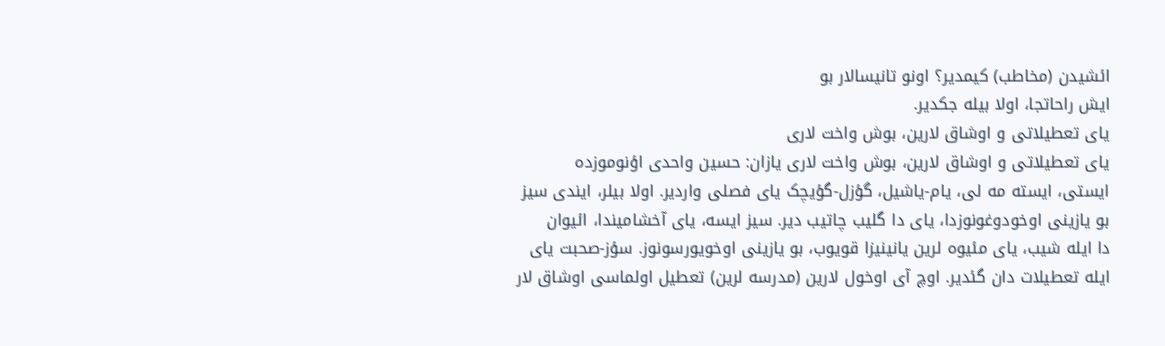ائشیدن (مخاطب) کیمدیر؟ اونو تانیسالار بو
ایش راحاتجا، اولا بیله جکدیر.
یاى تعطیلاتى و اوشاق لارین، بوش واخت لارى
یاى تعطیلاتى و اوشاق لارین، بوش واخت لارى یازان: حسین واحدی اؤنوموزده
ایستى، ایسته مه لى، یام-یاشیل، گؤزل-گؤیچک یاى فصلى واردیر. اولا بیلر، ایندى سیز
بو یازینى اوخودوغونوزدا، یای دا گلیب چاتیب دیر. سیز ایسه، یای آخشامیندا، ائیوان
دا ایله شیب، یای مئیوه لرین یانینیزا قویوب، بو یازینی اوخویورسونوز. سؤز-صحبت یاى
ایله تعطیلات دان گئدیر. اوچ آى اوخول لارین (مدرسه لرین) تعطیل اولماسى اوشاق لار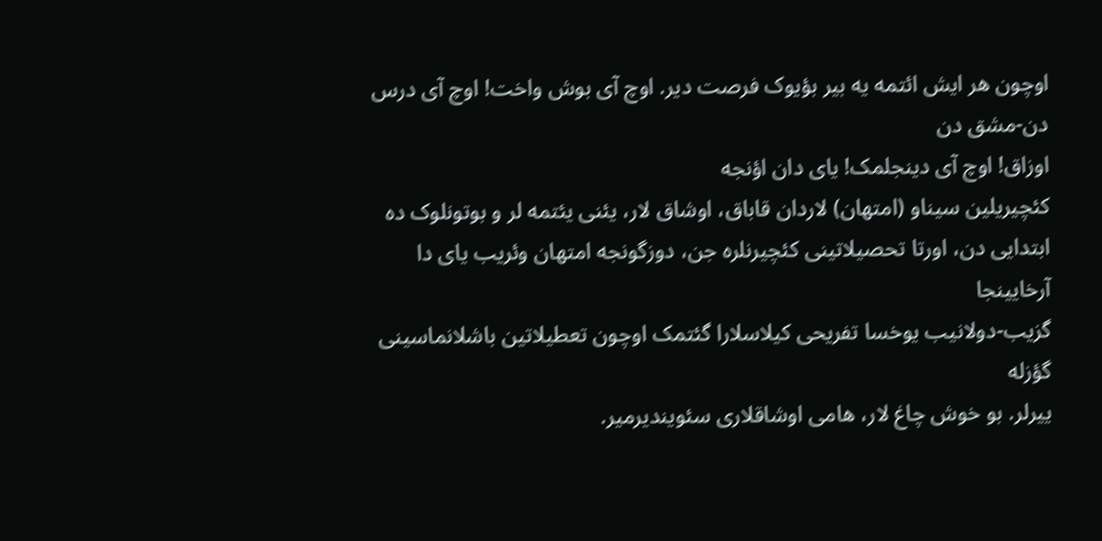اوچون هر ایش ائتمه یه بیر بؤیوک فرصت دیر. اوچ آى بوش واخت! اوچ آى درس دن-مشق دن
اوزاق! اوچ آی دینجلمک! یای دان اؤنجه
کئچیریلین سیناو (امتهان) لاردان قاباق، اوشاق لار، یئنى یئتمه لر و بوتونلوک ده
ابتدایی دن، اورتا تحصیلاتینى کئچیرنلره جن، دوزگونجه امتهان وئریب یای دا آرخایینجا
گزیب-دولانیب یوخسا تفریحى کیلاسلارا گئتمک اوچون تعطیلاتین باشلانماسینی گؤزله
ییرلر. بو خوش چاغ لار، هامی اوشاقلاری سئویندیرمیر.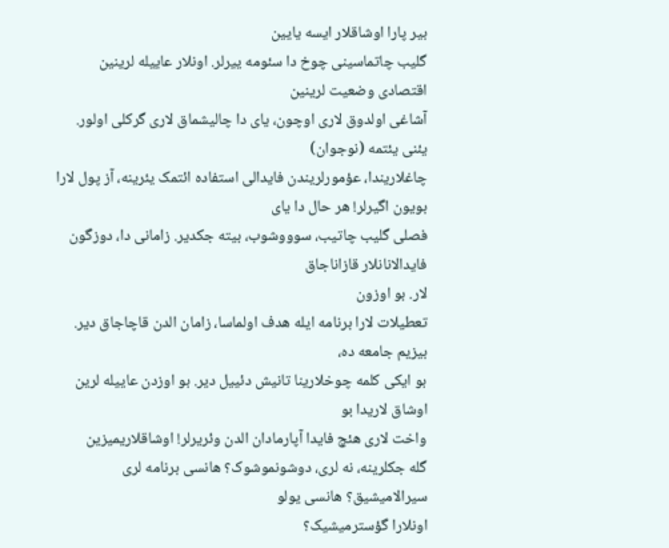بیر پارا اوشاقلار ایسه یایین
گلیب چاتماسینى چوخ دا سئومه ییرلر. اونلار عاییله لرینین اقتصادی وضعیت لرینین
آشاغی اولدوق لاری اوچون، یای دا چالیشماق لاری گرکلی اولور. یئنى یئتمه (نوجوان)
چاغلاریندا، عؤمورلریندن فایدالی استفاده ائتمک یئرینه، آز پول لارا بویون اگیرلر! هر حال دا یای
فصلی گلیب چاتیب، سوووشوب، بیته جکدیر. زامانى دا، دوزگون فایدالانانلار قازاناجاق
لار. بو اوزون
تعطیلات لارا برنامه ایله هدف اولماسا، زامان الدن قاچاجاق دیر. بیزیم جامعه ده،
بو ایکى کلمه چوخلارینا تانیش دئییل دیر. بو اوزدن عاییله لرین اوشاق لاریدا بو
واخت لاری هئچ فایدا آپارمادان الدن وئریرلر! اوشاقلاریمیزین
گله جکلرینه، نه لرى، دوشونموشوک؟ هانسی برنامه لری سیرالامیشیق؟ هانسی یولو
اونلارا گؤسترمیشیک؟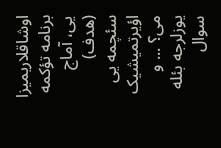اوشاقلاریمیزا برنامه تؤکمه یى، آماج (هدف) سئچمه یى اؤیرتمیشیک
مى؟ ... و یوزلرجه بئله سوال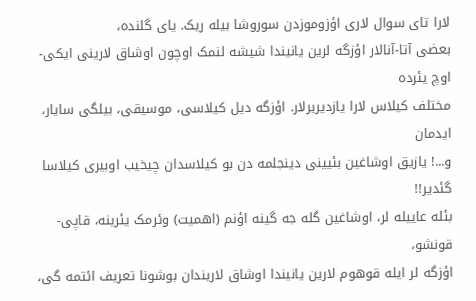لارا تاى سوال لارى اؤزوموزدن سوروشا بیله ریک. یای گلنده،
بعضی آتا-آنالار اؤزگه لرین یانیندا شیشه لنمک اوچون اوشاق لارینی ایکی-اوچ یئرده
مختلف کیلاس لارا یازدیریرلار. اؤزگه دیل کیلاسی، موسیقى، بیلگی سایار، ایدمان
و...! یازیق اوشاغین بئیینى دینجلمه دن بو کیلاسدان چیخیب اوبیری کیلاسا گئدیر!!
بئله عاییله لر، اوشاغین گله جه گینه اؤنم (اهمیت) وئرمک یئرینه، قاپی-قونشو،
اؤزگه لر ایله قوهوم لارین یانیندا اوشاق لاریندان بوشونا تعریف ائتمه گى،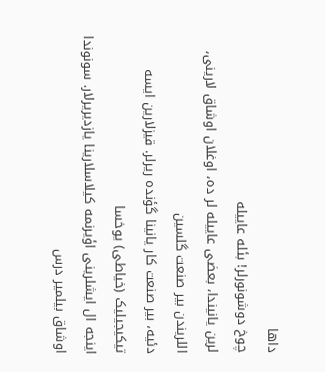داها
چوخ دوشونورلر! بئله عاییله
لرین یانیندا، بعضی عاییله لر ده، اوغلان اوشاق لارینی، اللریندن بیر صنعت گلسین
دئیه، بیر صنعت کار یانینا گؤنده ریرلر. قیزلارین ایسه تیکیجیلیک (خیاطى) یوخسا
اینجه ال ایشلرینى اؤیرنمه کیلاسلارینا یازدیریرلار. سونوندا اوشاق بیلمیر درس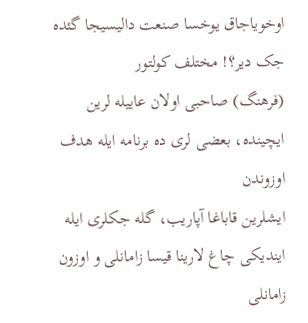اوخویاجاق یوخسا صنعت دالیسیجا گئده جک دیر؟! مختلف کولتور
(فرهنگ) صاحبی اولان عاییله لرین ایچینده، بعضی لرى ده برنامه ایله هدف اوزوندن
ایشلرین قاباغا آپاریب، گله جکلری ایله ایندیکی چاغ لارینا قیسا زامانلى و اوزون
زامانلى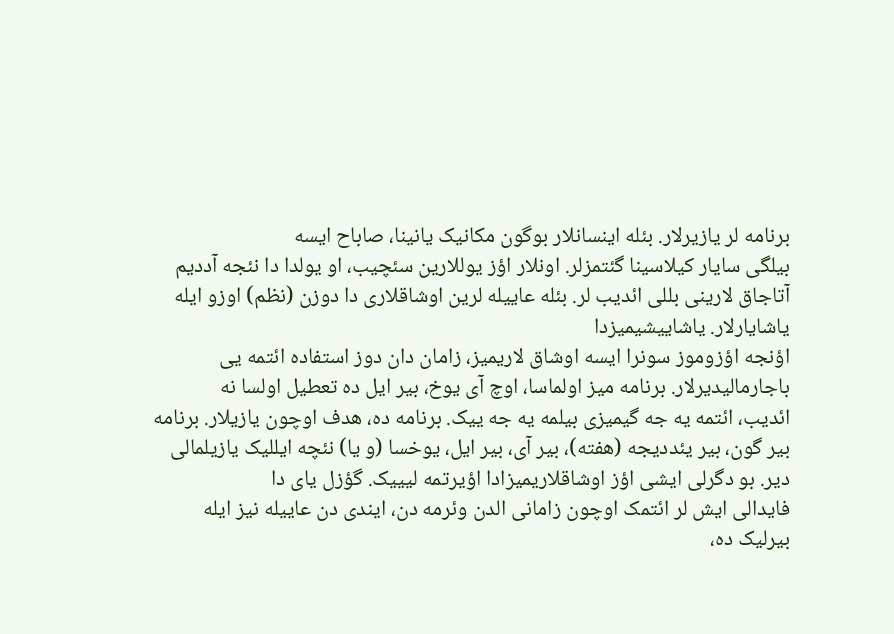برنامه لر یازیرلار. بئله اینسانلار بوگون مکانیک یانینا، صاباح ایسه
بیلگی سایار کیلاسینا گئتمزلر. اونلار اؤز یوللارین سئچیب، او یولدا دا نئجه آددیم
آتاجاق لارینى بللى ائدیب لر. بئله عاییله لرین اوشاقلاری دا دوزن (نظم) اوزو ایله
یاشایارلار. یاشاییشیمیزدا
اؤنجه اؤزوموز سونرا ایسه اوشاق لاریمیز، زامان دان دوز استفاده ائتمه یی
باجارمالیدیرلار. برنامه میز اولماسا، اوچ آی یوخ، بیر ایل ده تعطیل اولسا نه
ائدیب، ائتمه یه جه گیمیزى بیلمه یه جه ییک. برنامه ده، هدف اوچون یازیلار. برنامه
بیر گون، بیر یئددیجه (هفته)، بیر آى، بیر ایل، یوخسا (و یا) نئچه ایللیک یازیلمالی
دیر. بو دگرلى ایشی اؤز اوشاقلاریمیزادا اؤیرتمه لیییک. گؤزل یاى دا
فایدالی ایش لر ائتمک اوچون زامانی الدن وئرمه دن، ایندی دن عاییله نیز ایله
بیرلیک ده،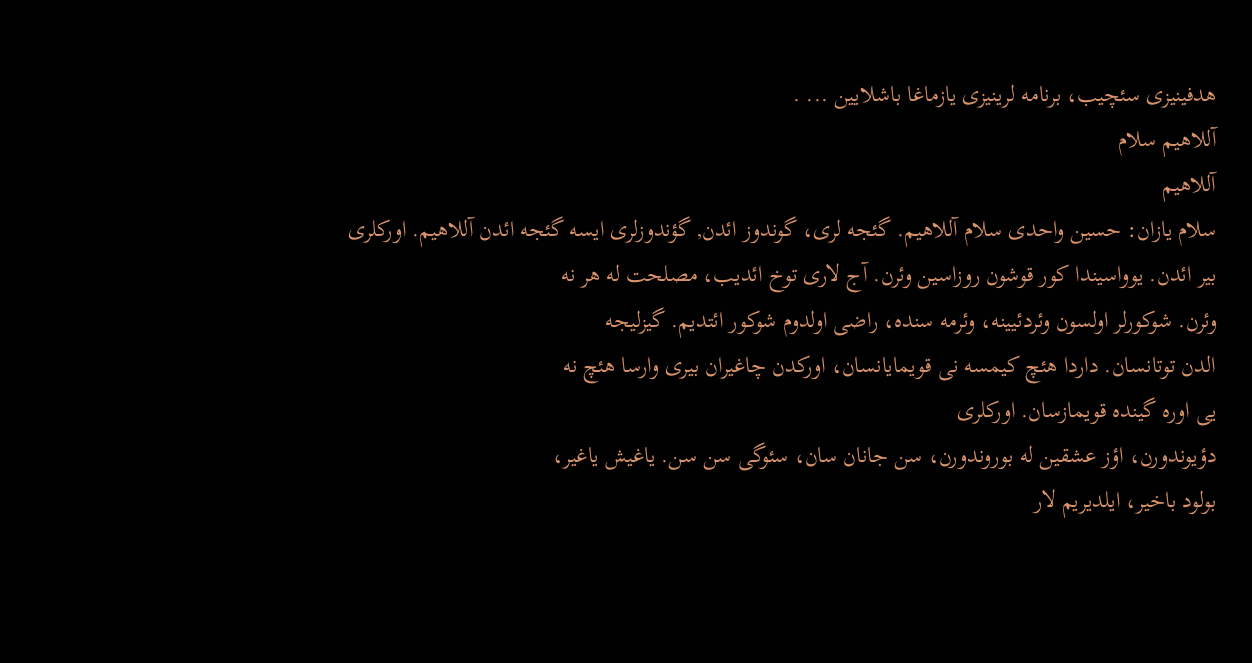هدفینیزى سئچیب، برنامه لرینیزی یازماغا باشلایین ... .
آللاهیم سلام
آللاهیم
سلام یازان: حسین واحدی سلام آللاهیم. گئجه لری، گوندوز ائدن, گؤندوزلری ایسه گئجه ائدن آللاهیم. اورکلری
بیر ائدن. یوواسیندا کور قوشون روزاسین وئرن. آج لاری توخ ائدیب، مصلحت له هر نه
وئرن. شوکورلر اولسون وئردئیینه، وئرمه سنده، راضی اولدوم شوکور ائتدیم. گیزلیجه
الدن توتانسان. داردا هئچ کیمسه نی قویمایانسان، اورکدن چاغیران بیری وارسا هئچ نه
یى اوره گینده قویمازسان. اورکلری
دؤیوندورن، اؤز عشقین له بوروندورن، سن جانان سان، سئوگی سن سن. یاغیش یاغیر،
بولود باخیر، ایلدیریم لار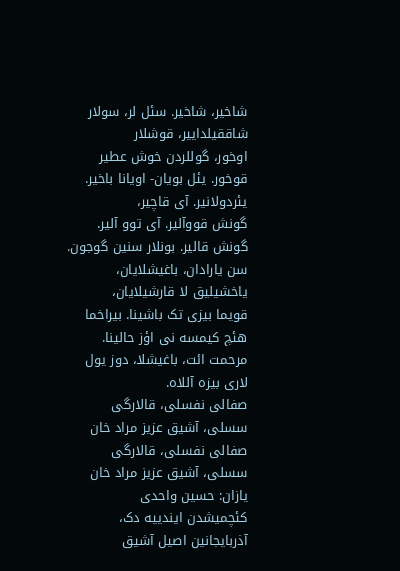شاخیر، شاخیر. سئل لر، سولار شاققیلداییر، قوشلار
اوخور، گوللردن خوش عطیر قوخور. یئل بویان- اویانا باخیر. یئردولانیر. آى قاچیر،
گونش قووآلیر. آى توو آلیر.
گونش قالیر. بونلار سنین گوجون. سن یارادان، باغیشلایان، یاخشیلیق لا قارشیلایان،
قویما بیزی تک باشینا. بیراخما هئچ کیمسه نی اؤز حالینا. مرحمت ائت، باغیشلا، دوز یول لاری بیزه آللاه.
صفالى نفسلى، قالارگى سسلى، آشیق عزیز مراد خان
صفالى نفسلى، قالارگى سسلى، آشیق عزیز مراد خان
یازان: حسین واحدی
کئچمیشدن ایندییه دک، آذربایجانین اصیل آشیق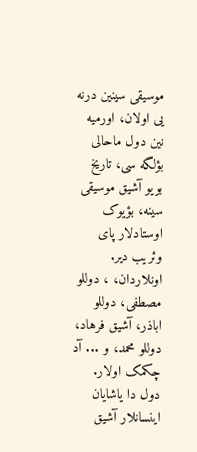موسیقی سینین درنه یى اولان، اورمیه نین دول ماحالى بؤلگه سى، تاریخ بویو آشیق موسیقی سینه، بؤیوک اوستادلار پاى وئریب دیر. اونلاردان، ، دوللو مصطفی، دوللو اباذر، آشیق فرهاد، دوللو محمد، و ... آد چکمک اولار.
دول دا یاشایان اینسانلار آشیق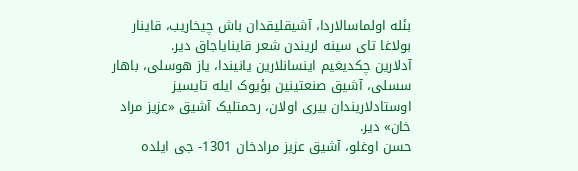بئله اولماسالاردا، آشیقلیقدان باش چیخاریب، قاینار بولاغا تاى سینه لریندن شعر قاینایاجاق دیر.
آدلارین چکدیغیم اینسانلارین یانیندا، یاز هوسلى، باهار سسلى، آشیق صنعتینین بؤیوک ایله تایسیز اوستادلاریندان بیرى اولان، رحمتلیک آشیق «عزیز مراد خان» دیر.
حسن اوغلو، آشیق عزیز مرادخان 1301- جی ایلده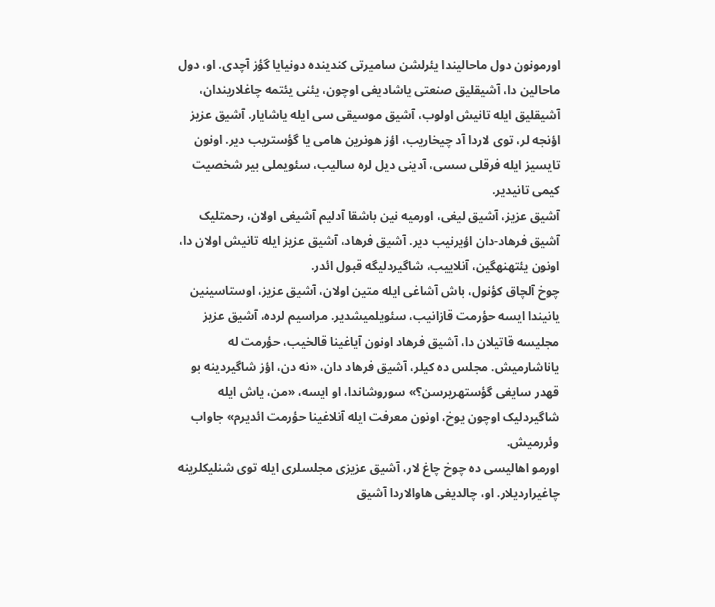اورمونون دول ماحالیندا یئرلشن سامیرتی کندینده دونیایا گؤز آچدى. او، دول ماحالین دا، آشیقلیق صنعتى یاشادیغى اوچون، یئنى یئتمه چاغلاریندان، آشیقلیق ایله تانیش اولوب، آشیق موسیقى سى ایله یاشایار. آشیق عزیز اؤنجه لر، توى لاردا آد چیخاریب، اؤز هونرین هامى یا گؤستریب دیر. اونون تایسیز ایله فرقلى سسى، آدینى دیل لره سالیب، سئویملى بیر شخصیت کیمى تانیدیر.
آشیق عزیز، آشیق لیغى، اورمیه نین باشقا آدلیم آشیغى اولان، رحمتلیک آشیق فرهاد-دان اؤیرنیب دیر. آشیق فرهاد، آشیق عزیز ایله تانیش اولان دا، اونون یئتهنهگین، آنلاییب، شاگیردلیگه قبول ائدر.
چوخ آلچاق کؤنول، باش آشاغى ایله متین اولان، آشیق عزیز، اوستاسینین یانیندا ایسه حؤرمت قازانیب، سئویلمیشدیر. مراسیم لرده، آشیق عزیز مجلیسه قاتیلان دا، آشیق فرهاد اونون آیاغینا قالخیب، حؤرمت له یاناشارمیش. مجلس ده کیلر، آشیق فرهاد دان، «نه دن، اؤز شاگیردینه بو قهدر سایغى گؤستهریرسن؟» سوروشاندا، او ایسه، «من، یاش ایله شاگیردلیک اوچون یوخ، اونون معرفت ایله آنلاغینا حؤرمت ائدیرم» جاواب وئررمیش.
اورمو اهالیسی ده چوخ چاغ لار، آشیق عزیزى مجلسلری ایله توی شنلیکلرینه چاغیراردیلار. او، چالدیغی هاوالاردا آشیق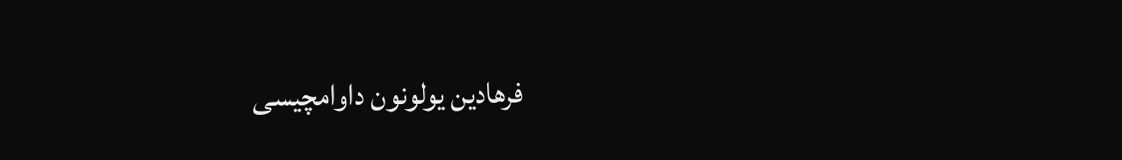فرهادین یولونون داوامچیسی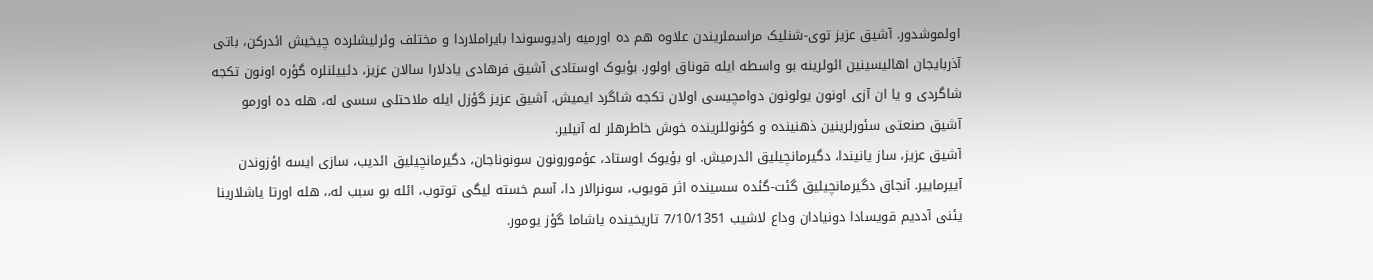اولموشدور. آشیق عزیز توی-شنلیک مراسملریندن علاوه هم ده اورمیه رادیوسوندا بایراملاردا و مختلف وئرلیشلرده چیخیش ائدرکن، باتى آذربایجان اهالیسینین ائولرینه بو واسطه ایله قوناق اولور. بؤیوک اوستادی آشیق فرهادی یادلارا سالان عزیز، دئییلنلره گؤره اونون تکجه شاگردی و یا ان آزی اونون یولونون دوامچیسی اولان تکجه شاگرد ایمیش. آشیق عزیز گؤزل ایله ملاحتلی سسی له، هله ده اورمو آشیق صنعتی سئورلرینین ذهنینده و کؤنوللرینده خوش خاطرهلر له آنیلیر.
آشیق عزیز، ساز یانیندا، دگیرمانچیلیق ائدرمیش. او بؤیوک اوستاد، عؤمورونون سونوناجان، دگیرمانچیلیق ائدیب، سازى ایسه اؤزوندن آییرماییر. آنجاق دگیرمانچیلیق گئت-گئده سسینده اثر قویوب، سونرالار دا، آسم خسته لیگی توتوب، ائله بو سبب له،، هله اورتا یاشلارینا یئنى آددیم قویسادا دونیادان وداع لاشیب 7/10/1351 تاریخینده یاشاما گؤز یومور.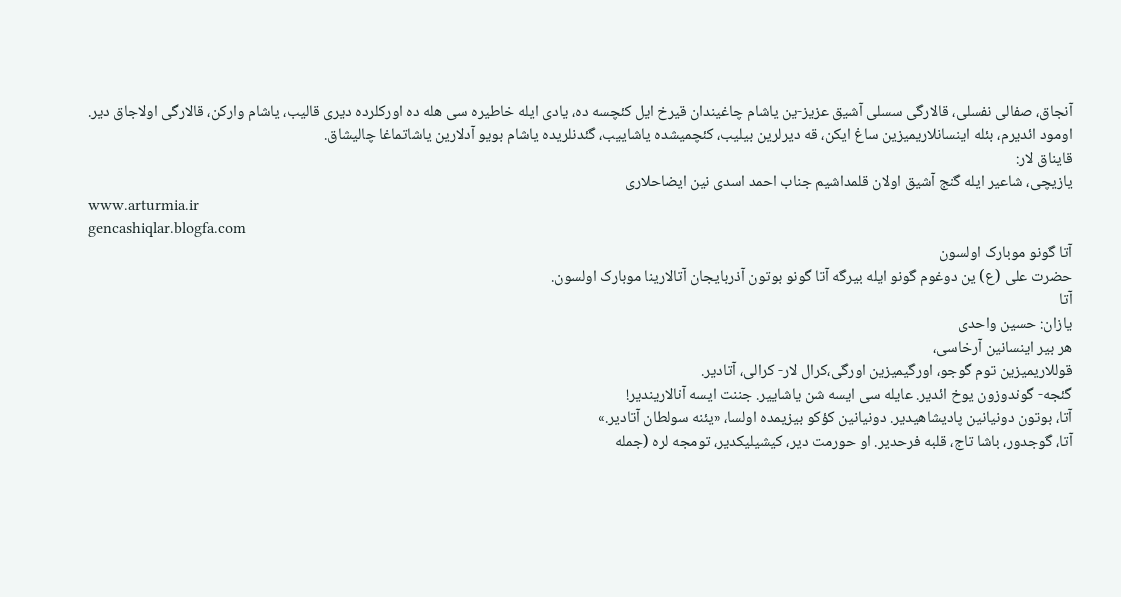آنجاق، صفالى نفسلى، قالارگى سسلى آشیق عزیز-ین یاشام چاغیندان قیرخ ایل کئچسه ده، یادى ایله خاطیره سى هله ده اورکلرده دیرى قالیب، یاشام وارکن، قالارگى اولاجاق دیر.
اومود ائدیرم، بئله اینسانلاریمیزین ساغ ایکن، قه دیرلرین بیلیب، کئچمیشده یاشاییب، گئدنلریده یاشام بویو آدلارین یاشاتماغا چالیشاق.
قایناق لار:
یازیچى، شاعیر ایله گنج آشیق اولان قلمداشیم جناب احمد اسدى نین ایضاحلارى
www.arturmia.ir
gencashiqlar.blogfa.com
آتا گونو موبارک اولسون
حضرت على (ع) ین دوغوم گونو ایله بیرگه آتا گونو بوتون آذربایجان آتالارینا موبارک اولسون.
آتا
یازان: حسین واحدی
هر بیر اینسانین آرخاسی،
قوللاریمیزین توم گوجو، اورگیمیزین اورگی،كرال لار- كرالی، آتادیر.
گئجه- گوندوزون یوخ ائدیر. عایله سی ایسه شن یاشاییر. جننت ایسه آنالاریندیر!
آتا، بوتون دونیانین پادیشاهیدیر. دونیانین كؤكو بیزیمده اولسا، «یئنه سولطان آتادیر.»
آتا، گوجدور، باشا تاج، قلبه فرحدیر. او حورمت دیر، كیشیلیكدیر، تومجه لره (جمله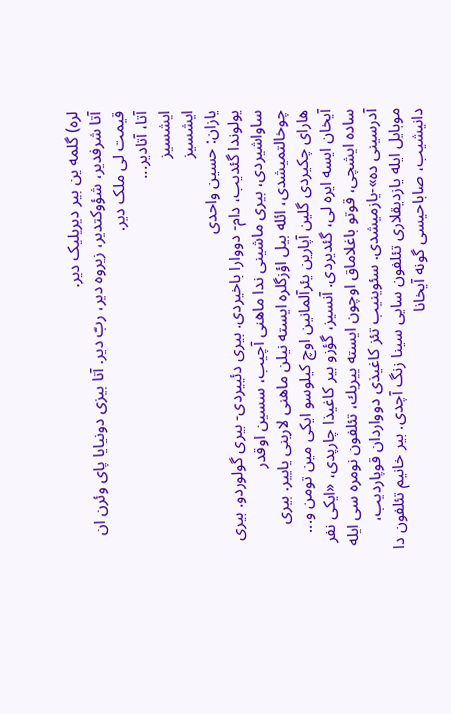لره) گلمه ین بیر دیریلیک دیر.
آتا شرفدیر، شؤوكتدیر، زیروه دیر، ربّ دیر. آتا بیزی دونیایا پای وئرن ان قیمت لى ملک دیر.
آتا، آتادیر...
ایشسیز
ایشسیز
یازان: حسین واحدی
یولوندا گئدیب، دام- دووارا باخیردی. بیری دئییردی- بیری گولوردو. بیری ساواشیردی، بیری ماشینی ندا ماهنی آچیب، سسین اوقدر چوخالتمیشدی، ائله بیل اؤزگلره ایسته نیلن ماهنی لارینی یاییر. بیری هارای چكیردی گلین آپارین یئرآلمانین اوچ كیلوسو ایكی مین تومن و...
آیخان ایسه ایره لى، گئدیردی. آنسیز، گؤزو بیر كاغیذا چارپدی، «ایكی نفر ساده ایشچی، قوتو باغلاماق اوچون ایسته ییریك، تئلفون نومره سی ایله آدرسینی ده»-یازمیشدی. سئوینیب تئز كاغیذی دوواردان قوپاردیب، موبایل ایله یازدیقلاری تئلفون سایی سینا زنگ آچدی. بیر خانیم تئلفون دا دانیشیب، صاباحیسی گونه آیخانا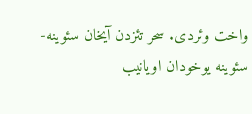واخت وئردی. سحر تئزدن آیخان سئوینه-سئوینه یوخودان اویانیب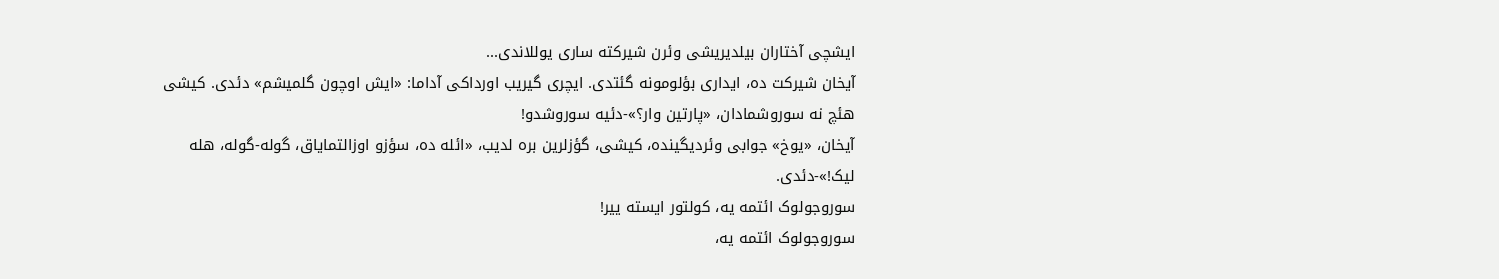ایشچی آختاران بیلدیریشی وئرن شیركته ساری یوللاندی...
آیخان شیركت ده، ایداری بؤلومونه گئتدی. ایچری گیریب اورداكی آداما: «ایش اوچون گلمیشم» دئدی. کیشى هئچ نه سوروشمادان، «پارتین وار؟»-دئیه سوروشدو!
آیخان، «یوخ» جوابی وئردیگینده، كیشی، گؤزلرین بره لدیب، «ائله ده، سؤزو اوزالتمایاق، گوله-گوله، هله لیک!»-دئدی.
سوروجولوک ائتمه یه، کولتور ایسته ییر!
سوروجولوک ائتمه یه،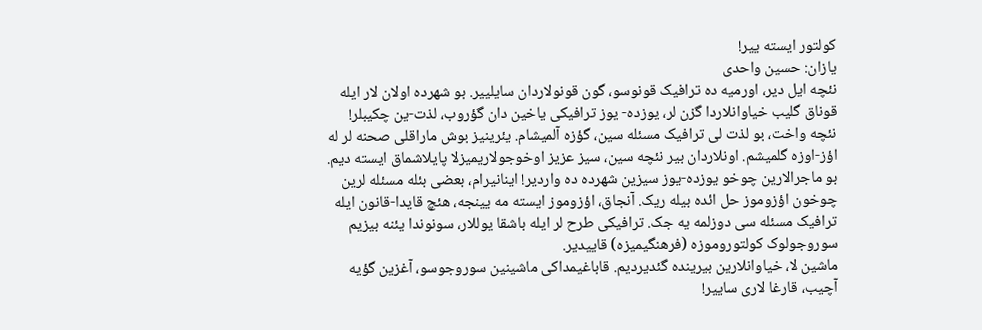کولتور ایسته ییر!
یازان: حسین واحدی
نئچه ایل دیر، اورمیه ده ترافیک قونوسو، گون قونولاردان سایلییر. بو شهرده اولان لار ایله قوناق گلیب خیاوانلاردا گزن لر، یوزده- یوز ترافیکی یاخین دان گؤروب، لذت-ین چکیبلر!
نئچه واخت، بو لذت لى ترافیک مسئله سین، گؤزه آلمیشام. یئرینیز بوش ماراقلی صحنه لر له اؤز-اوزه گلمیشم. اونلاردان بیر نئچه سین، سیز عزیز اوخوجولاریمیزلا پایلاشماق ایسته دیم. بو ماجرالارین چوخو یوزده-یوز سیزین شهرده ده واردیر! اینانیرام، بعضى بئله مسئله لرین چوخون اؤزوموز حل ائده بیله ریک. آنجاق، اؤزوموز ایسته مه یینجه، هئچ قایدا-قانون ایله ترافیک مسئله سى دوزلمه یه جک. ترافیکى طرح لر ایله باشقا یوللار، سونوندا یئنه بیزیم سوروجولوک کولتوروموزه (فرهنگیمیزه) قاییدیر.
ماشین لا، خیاوانلارین بیرینده گئدیردیم. قاباغیمداکى ماشینین سوروجوسو، آغزین گؤیه آچیب، قارغا لاری ساییر!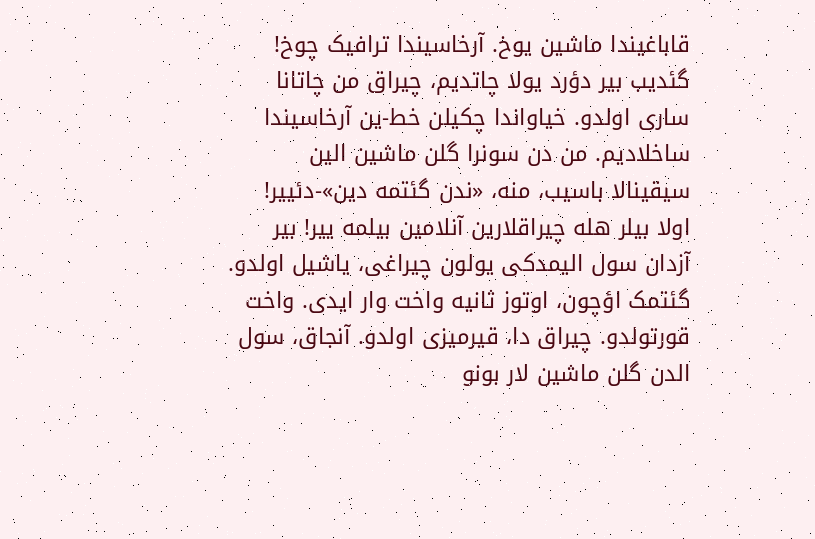قاباغیندا ماشین یوخ. آرخاسیندا ترافیک چوخ! گئدیب بیر دؤرد یولا چاتدیم، چیراق من چاتانا سارى اولدو. خیاواندا چکیلن خط-ین آرخاسیندا ساخلادیم. من دن سونرا گلن ماشین الین سیقینالا باسیب، منه، «ندن گئتمه دین»-دئییر! اولا بیلر هله چیراقلارین آنلامین بیلمه ییر! بیر آزدان سول الیمدکى یولون چیراغى، یاشیل اولدو. گئتمک اؤچون، اوتوز ثانیه واخت وار ایدى. واخت قورتولدو. چیراق دا، قیرمیزی اولدو. آنجاق، سول الدن گلن ماشین لار بونو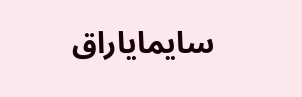سایمایاراق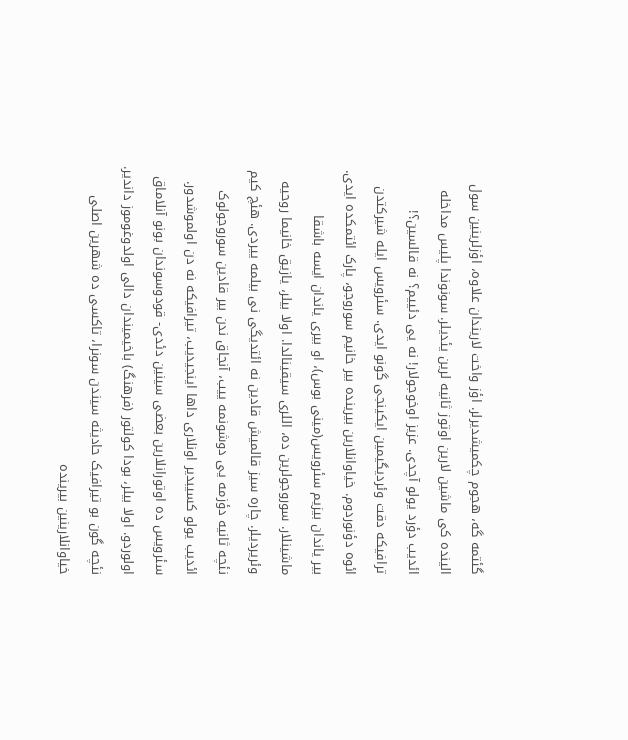گئتمه گه، هجوم چکمیشدیرلر. اؤز واخت لاریندان علاوه، اؤزلرینین سول الینده کى ماشین لارین اوتوز ثانیه لرین یئدیلر. سونوندا پلیس مداخله ائدیب دؤرد یولو آچدی. عزیز اوخوجولار! نه یی دئییم؟ نه قالسین؟!
ترافیکه دقت وئردیگیمین ایکینجى گونو ایدی. سئرویس ایله شیرکتدن ائوه دؤنوردوم. خیاوانلارین بیرینده بیر خانیم سوروجو، پارک ائتمکده ایدی. بیر یاندان بیزیم سئرویس(مینی بوس)، او بیری یاندان ایسه باشقا ماشینلار. سوروجولرین ده، اللرى سیقینالدا. اولا بیلر، یازیق خانیما روحیه وئریردیلر. چاره سیز قالمیش قادین نه ائتدیگی نى بیلمه ییردی. هئچ کیم نئچه ثانیه دؤزمه یى دوشونمه ییب، آنجاق ندن بیر قادین سوروجولوک ائدیب یولو کسیبدیر اونلاری داها اینجیدیب، تیرافیکه نه دن اولموشدور. سئرویس ده اوتورانلارین بعضی سینین دئدی- قودوسوندان بونو آنلاماق اولوردو. اولا بیلر، بودا کولتور (فرهنگ) باخیمیندان دالی اولدوغوموز داندیر.
نئچه گون بو تیرافیک حادیثه سیندن سونرا، تاکسی ده شهرین اصلی خیاوانلارینین بیرینده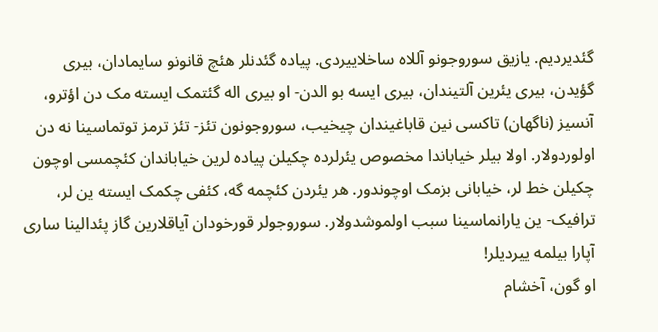گئدیردیم. یازیق سوروجونو آللاه ساخلاییردى. پیاده گئدنلر هئچ قانونو سایمادان، بیری گؤیدن، بیری یئرین آلتیندان، بیری ایسه بو الدن- او بیری اله گئتمک ایسته مک دن اؤترو، آنسیز (ناگهان) تاکسی نین قاباغیندان چیخیب، سوروجونون تئز- تئز ترمز توتماسینا نه دن اولوردولار. اولا بیلر خیاباندا مخصوص یئرلرده چکیلن پیاده لرین خیاباندان کئچمسی اوچون چکیلن خط لر، خیابانی بزمک اوچوندور. هر یئردن کئچمه گه، کئفی چکمک ایسته ین لر، ترافیک- ین یارانماسینا سبب اولموشدولار. سوروجولر قورخودان آیاقلارین گاز پئدالینا ساری آپارا بیلمه ییردیلر!
او گون، آخشام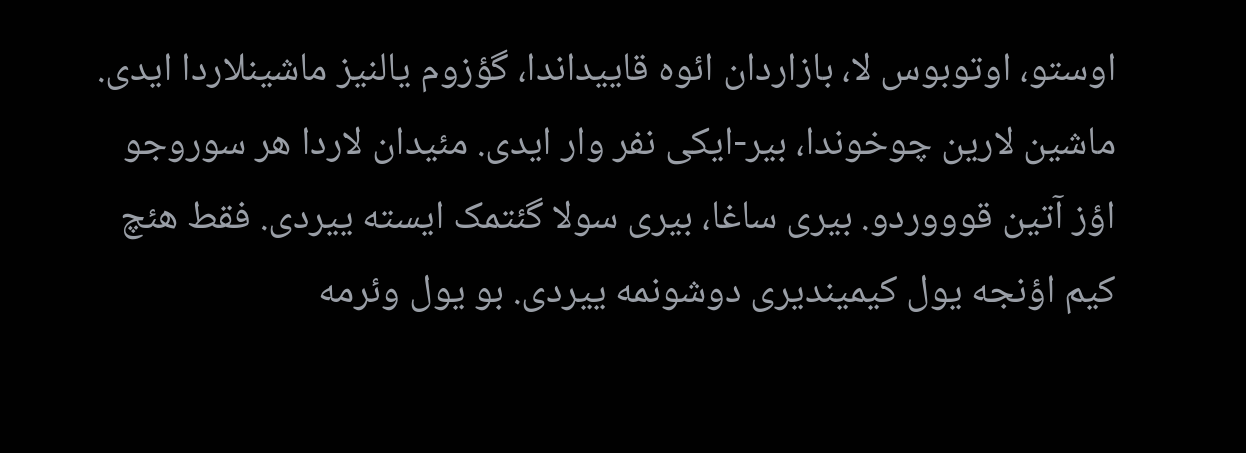اوستو، اوتوبوس لا، بازاردان ائوه قاییداندا، گؤزوم یالنیز ماشینلاردا ایدى. ماشین لارین چوخوندا، بیر-ایکی نفر وار ایدی. مئیدان لاردا هر سوروجو اؤز آتین قوووردو. بیری ساغا، بیری سولا گئتمک ایسته ییردی. فقط هئچ کیم اؤنجه یول کیمیندیری دوشونمه ییردی. بو یول وئرمه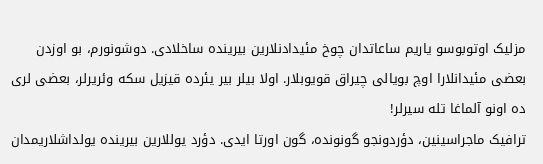مزلیک اوتوبوسو یاریم ساعاتدان چوخ مئیدادنلارین بیرینده ساخلادی. دوشونورم، بو اوزدن بعضی مئیدانلارا اوچ بویالی چیراق قویوبلار. اولا بیلر بیر یئرده قیزیل سکه وئریرلر، بعضی لری ده اونو آلماغا تله سیرلر!
ترافیک ماجراسینین، دؤردونجو گونونده، گون اورتا ایدى. دؤرد یوللارین بیرینده یولداشلاریمدان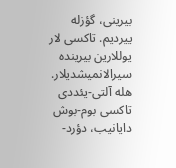بیرینى، گؤزله ییردیم. تاکسی لار یوللارین بیرینده سیرالانمیشدیلار. هله آلتى-یئددى تاکسی بوم-بوش دایانیب، دؤرد-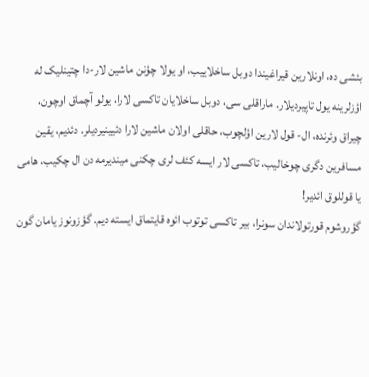بئشى ده، اونلارین قیراغیندا دوبل ساخلاییب، او یولا چؤنن ماشین لار-دا چتینلیک له اؤزلرینه یول تاپیردیلار. ماراقلی سی، دوبل ساخلایان تاکسی لارا، یولو آچماق اوچون، چیراق وئرنده، ال- قول لارین اؤلچوب، حاقلی اولان ماشین لارا دئیینیردیلر. دئدیم، یقین مسافرین دگرى چوخالیب، تاکسی لار ایسه کئف لری چکنی میندیرمه دن ال چکیب، هامی یا قوللوق ائدیر!
گؤروشوم قورتولاندان سونرا، بیر تاکسى توتوب ائوه قایتماق ایسته دیم. گؤزونوز یامان گون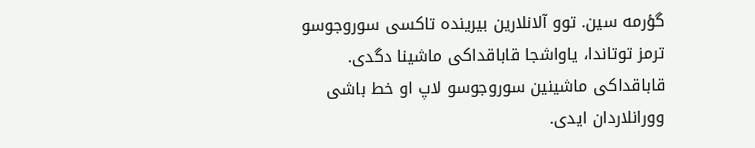گؤرمه سین. توو آلانلارین بیرینده تاکسى سوروجوسو ترمز توتاندا، یاواشجا قاباقداکى ماشینا دگدى. قاباقداکى ماشینین سوروجوسو لاپ او خط باشى وورانلاردان ایدى.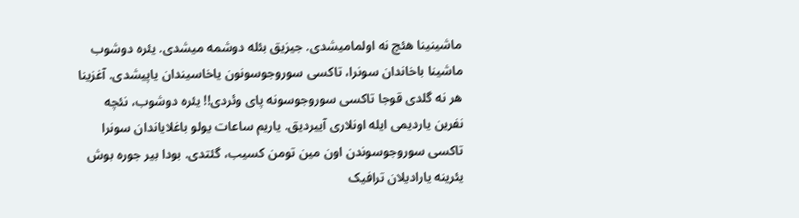ماشینینا هئچ نه اولمامیشدى. جیزیق بئله دوشمه میشدى. یئره دوشوب ماشینا باخاندان سونرا، تاکسی سوروجوسونون یاخاسیندان یاپیشدى. آغزینا هر نه گلدى قوجا تاکسی سوروجوسونه پای وئردی!! یئره دوشوب، نئچه نفرین یاردیمی ایله اونلاری آییردیق. یاریم ساعات یولو باغلایاندان سونرا تاکسی سوروجوسوندن اون مین تومن کسیب، گئتدی. بودا بیر جوره بوش یئرینه یارادیلان ترافیک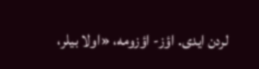لردن ایدى. اؤز- اؤزومه، «اولا بیلر،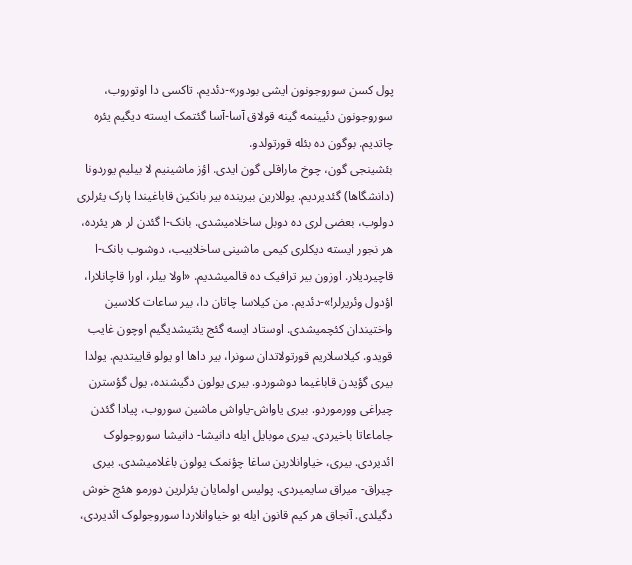پول کسن سوروجونون ایشی بودور»-دئدیم. تاکسی دا اوتوروب، سوروجونون دئیینمه گینه قولاق آسا-آسا گئتمک ایسته دیگیم یئره چاتدیم. بوگون ده بئله قورتولدو.
بئشینجى گون، چوخ ماراقلی گون ایدی. اؤز ماشینیم لا بیلیم یوردونا (دانشگاها) گئدیردیم. یوللارین بیرینده بیر بانکین قاباغیندا پارک یئرلری دولوب، بعضی لری ده دوبل ساخلامیشدی. بانک-ا گئدن لر هر یئرده، هر نجور ایسته دیکلری کیمی ماشینی ساخلاییب، دوشوب بانک-ا قاچیردیلار. اوزون بیر ترافیک ده قالمیشدیم. «اولا بیلر، اورا قاچانلارا، اؤدول وئریرلر!»-دئدیم. من کیلاسا چاتان دا، بیر ساعات کلاسین واختیندان کئچمیشدی. اوستاد ایسه گئج یئتیشدیگیم اوچون غایب قویدو. کیلاسلاریم قورتولاتدان سونرا، بیر داها او یولو قاییتدیم. یولدا بیری گؤیدن قاباغیما دوشوردو. بیری یولون دگیشنده، یول گؤسترن چیراغی وورموردو. بیری یاواش-یاواش ماشین سوروب، پیادا گئدن جاماعاتا باخیردی. بیری موبایل ایله دانیشا- دانیشا سوروجولوک ائدیردی. بیری، خیاوانلارین ساغا چؤنمک یولون باغلامیشدی. بیری چیراق- میراق سایمیردی. پولیس اولمایان یئرلرین دورمو هئچ خوش دگیلدی. آنجاق هر کیم قانون ایله بو خیاوانلاردا سوروجولوک ائدیردى،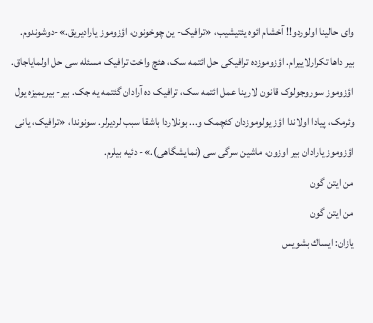وای حالینا اولوردو!! آخشام ائوه یئتیشیب، «ترافیک- ین چوخونون، اؤزوموز یارادیریق.»-دوشوندوم.
بیر داها تکرارلاییرام. اؤزوموزده ترافیکی حل ائتمه سک، هئچ واخت ترافیک مسئله سی حل اولمایاجاق. اؤزوموز سوروجولوک قانون لارینا عمل ائتمه سک، ترافیک ده آرادان گئتمه یه جک. بیر- بیریمیزه یول وئرمک، پیادا اولاندا اؤز یولوموزدان کئچمک و... بونلاردا باشقا سبب لردیرلر. سونوندا، «ترافیک، یانی اؤزوموز یارادان بیر اوزون، ماشین سرگی سی (نمایشگاهى).»- دئیه بیلرم.
من ایتن گون
من ایتن گون
یازان: ایساك بشویس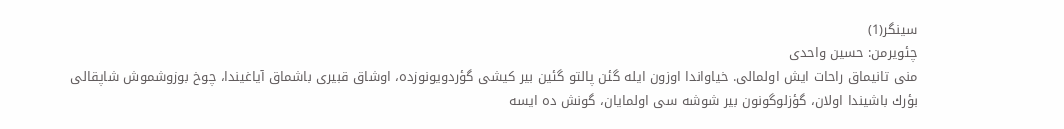سینگر(1)
چئویرمن: حسین واحدی
منی تانیماق راحات ایش اولمالی. خیاواندا اوزون ایله گئن پالتو گئین بیر كیشی گؤردویونوزده، اوشاق قبیری باشماق آیاغیندا، چوخ بوزوشموش شاپقالی بؤرك باشیندا اولان، گؤزلوگونون بیر شوشه سی اولمایان، گونش ده ایسه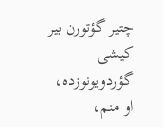چتیر گؤتورن بیر كیشی گؤردویونوزده، او منم،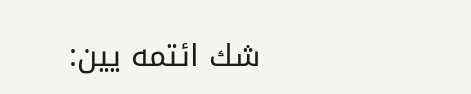شك ائتمه یین: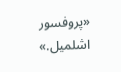«پروفسور اشلمیل.»